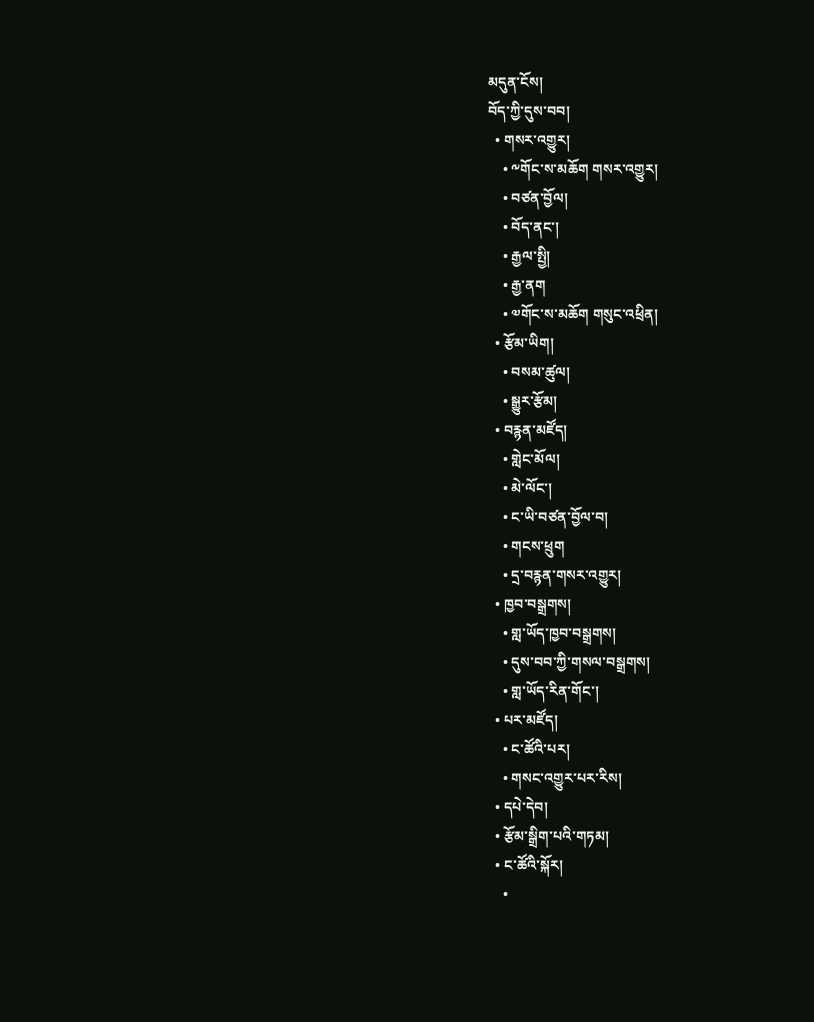མདུན་ངོས།
བོད་ཀྱི་དུས་བབ།
  • གསར་འགྱུར།
    • ༸གོང་ས་མཆོག གསར་འགྱུར།
    • བཙན་བྱོལ།
    • བོད་ནང་།
    • རྒྱལ་སྤྱི།
    • རྒྱ་ནག
    • ༧གོང་ས་མཆོག གསུང་འཕྲིན།
  • རྩོམ་ཡིག།
    • བསམ་ཚུལ།
    • སྒྱུར་རྩོམ།
  • བརྙན་མཛོད།
    • གླེང་མོལ།
    • མེ་ལོང་།
    • ང་ཡི་བཙན་བྱོལ་བ།
    • གངས་ཕྲུག
    • དྲ་བརྙན་གསར་འགྱུར།
  • ཁྱབ་བསྒྲགས།
    • གླ་ཡོད་ཁྱབ་བསྒྲགས།
    • དུས་བབ་ཀྱི་གསལ་བསྒྲགས།
    • གླ་ཡོད་རིན་གོང་།
  • པར་མཛོད།
    • ང་ཚོའི་པར།
    • གསང་འགྱུར་པར་རིས།
  • དཔེ་དེབ།
  • རྩོམ་སྒྲིག་པའི་གཏམ།
  • ང་ཚོའི་སྐོར།
    •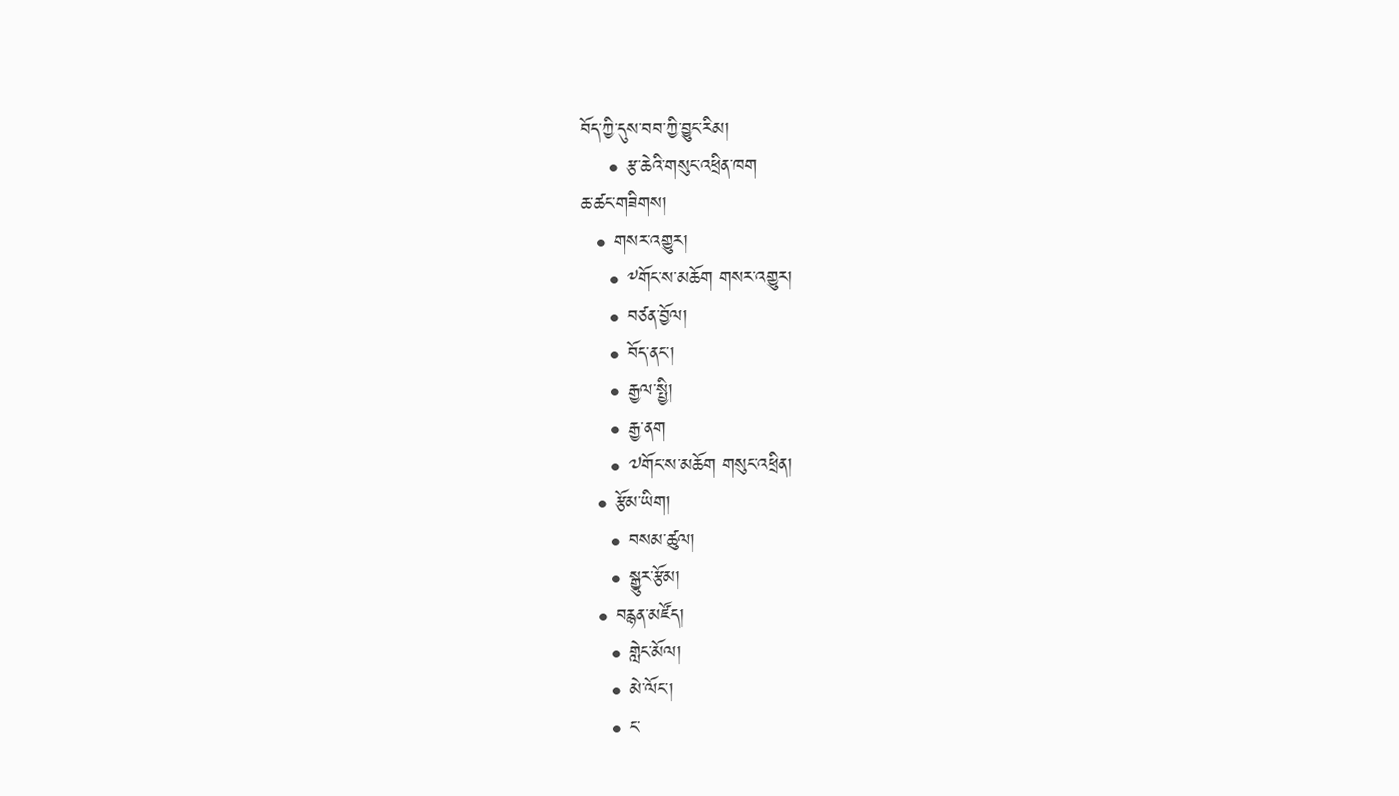བོད་ཀྱི་དུས་བབ་ཀྱི་བྱུང་རིམ།
    • རྩ་ཆེའི་གསུང་འཕྲིན་ཁག
ཆ་ཚང་གཟིགས།
  • གསར་འགྱུར།
    • ༸གོང་ས་མཆོག གསར་འགྱུར།
    • བཙན་བྱོལ།
    • བོད་ནང་།
    • རྒྱལ་སྤྱི།
    • རྒྱ་ནག
    • ༧གོང་ས་མཆོག གསུང་འཕྲིན།
  • རྩོམ་ཡིག།
    • བསམ་ཚུལ།
    • སྒྱུར་རྩོམ།
  • བརྙན་མཛོད།
    • གླེང་མོལ།
    • མེ་ལོང་།
    • ང་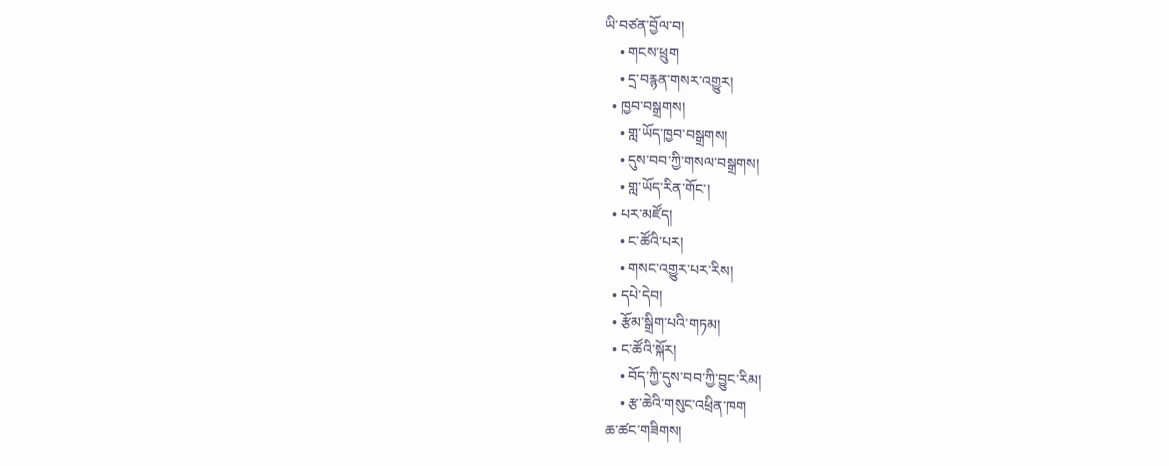ཡི་བཙན་བྱོལ་བ།
    • གངས་ཕྲུག
    • དྲ་བརྙན་གསར་འགྱུར།
  • ཁྱབ་བསྒྲགས།
    • གླ་ཡོད་ཁྱབ་བསྒྲགས།
    • དུས་བབ་ཀྱི་གསལ་བསྒྲགས།
    • གླ་ཡོད་རིན་གོང་།
  • པར་མཛོད།
    • ང་ཚོའི་པར།
    • གསང་འགྱུར་པར་རིས།
  • དཔེ་དེབ།
  • རྩོམ་སྒྲིག་པའི་གཏམ།
  • ང་ཚོའི་སྐོར།
    • བོད་ཀྱི་དུས་བབ་ཀྱི་བྱུང་རིམ།
    • རྩ་ཆེའི་གསུང་འཕྲིན་ཁག
ཆ་ཚང་གཟིགས།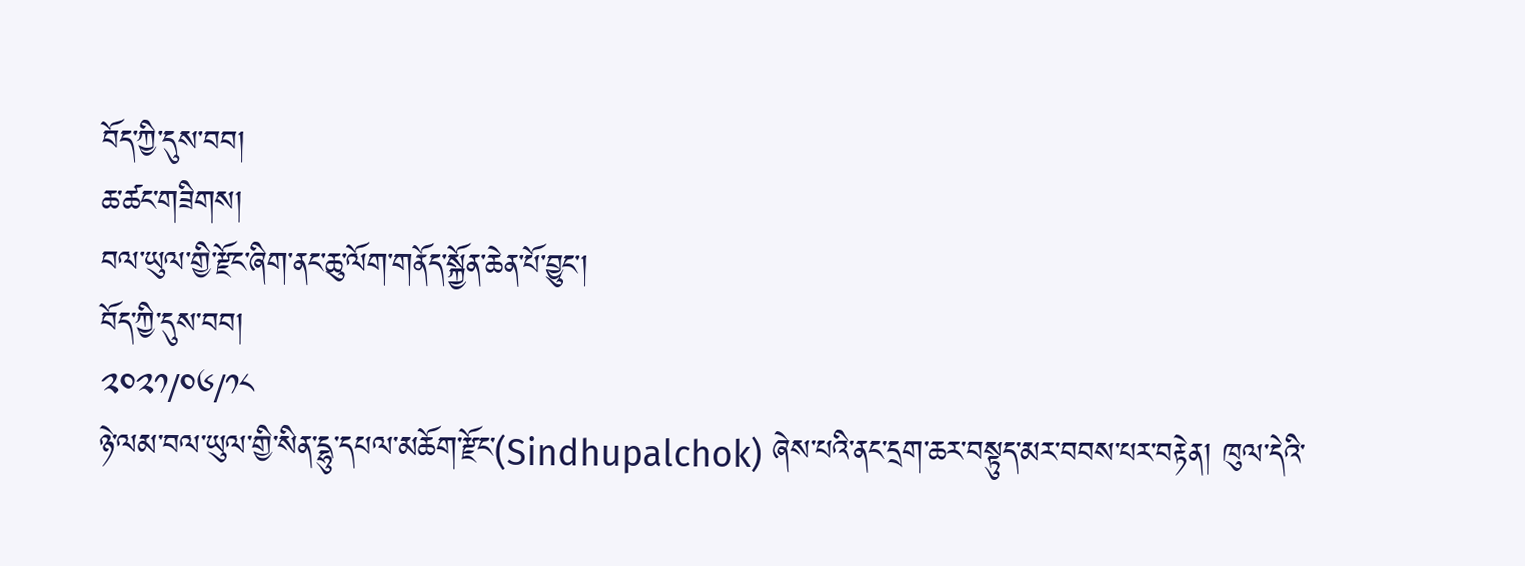བོད་ཀྱི་དུས་བབ།
ཆ་ཚང་གཟིགས།
བལ་ཡུལ་གྱི་རྫོང་ཞིག་ནང་ཆུ་ལོག་གནོད་སྐྱོན་ཆེན་པོ་བྱུང་།
བོད་ཀྱི་དུས་བབ།
༢༠༢༡/༠༦/༡༨
ཉེ་ལམ་བལ་ཡུལ་གྱི་སིན་དྷུ་དཔལ་མཆོག་རྫོང་(Sindhupalchok) ཞེས་པའི་ནང་དྲག་ཆར་བསྟུད་མར་བབས་པར་བརྟེན། ཁུལ་དེའི་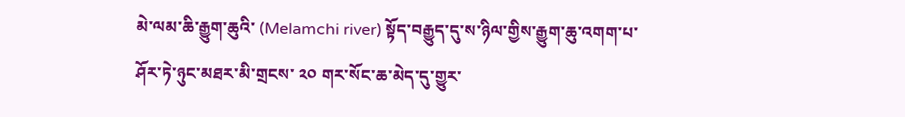མེ་ལམ་ཆི་རྒྱུག་ཆུའི་ (Melamchi river) སྟོད་བརྒྱུད་དུ་ས་ཉིལ་གྱིས་རྒྱུག་ཆུ་འགག་པ་ཤོར་ཏེ་ཉུང་མཐར་མི་གྲངས་ ༢༠ གར་སོང་ཆ་མེད་དུ་གྱུར་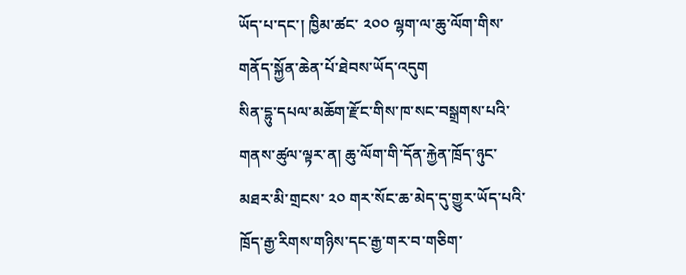ཡོད་པ་དང་། ཁྱིམ་ཚང་ ༢༠༠ ལྷག་ལ་ཆུ་ལོག་གིས་གནོད་སྐྱོན་ཆེན་པོ་ཐེབས་ཡོད་འདུག
སིན་དྷུ་དཔལ་མཆོག་རྫོང་གིས་ཁ་སང་བསྒྲགས་པའི་གནས་ཚུལ་ལྟར་ན། ཆུ་ལོག་གི་དོན་རྐྱེན་ཁྲོད་ཉུང་མཐར་མི་གྲངས་ ༢༠ གར་སོང་ཆ་མེད་དུ་གྱུར་ཡོད་པའི་ཁྲོད་རྒྱ་རིགས་གཉིས་དང་རྒྱ་གར་བ་གཅིག་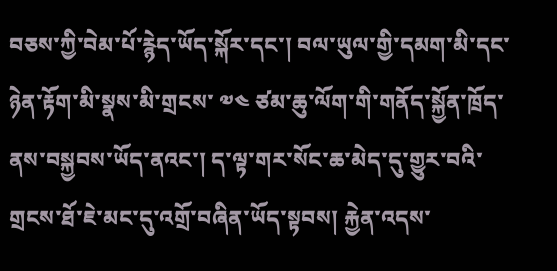བཅས་ཀྱི་བེམ་པོ་རྙེད་ཡོད་སྐོར་དང་། བལ་ཡུལ་གྱི་དམག་མི་དང་ཉེན་རྟོག་མི་སྣས་མི་གྲངས་ ༧༤ ཙམ་ཆུ་ལོག་གི་གནོད་སྐྱོན་ཁྲོད་ནས་བསྐྱབས་ཡོད་ནའང་། ད་ལྟ་གར་སོང་ཆ་མེད་དུ་གྱུར་བའི་གྲངས་ཐོ་ཇེ་མང་དུ་འགྲོ་བཞིན་ཡོད་སྟབས། རྐྱེན་འདས་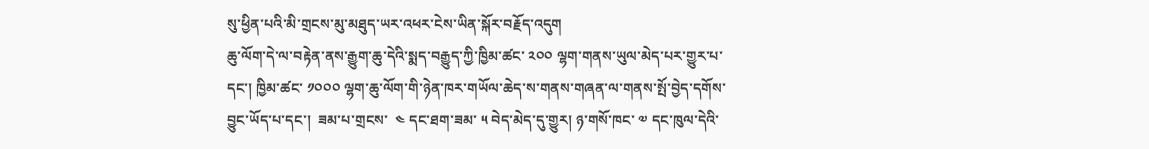སུ་ཕྱིན་པའི་མི་གྲངས་མུ་མཐུད་ཡར་འཕར་ངེས་ཡིན་སྐོར་བརྗོད་འདུག
ཆུ་ལོག་དེ་ལ་བརྟེན་ནས་རྒྱུག་ཆུ་དེའི་སྨད་བརྒྱུད་ཀྱི་ཁྱིམ་ཚང་ ༢༠༠ ལྷག་གནས་ཡུལ་མེད་པར་གྱུར་པ་དང་། ཁྱིམ་ཚང་ ༡༠༠༠ ལྷག་ཆུ་ལོག་གི་ཉེན་ཁར་གཡོལ་ཆེད་ས་གནས་གཞན་ལ་གནས་སྤོ་བྱེད་དགོས་བྱུང་ཡོད་པ་དང་།  ཟམ་པ་གྲངས་  ༤ དང་ཐག་ཟམ་ ༥ བེད་མེད་དུ་གྱུར། ཉ་གསོ་ཁང་ ༧ དང་ཁུལ་དེའི་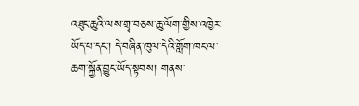འཐུང་ཆུའི་ལས་གྲྭ་བཅས་ཆུ་ལོག་གྱིས་འཁྱེར་ཡོད་པ་དང་། དེ་བཞིན་ཁུལ་དེའི་གློག་ཁང་ལ་ཆག་སྐྱོན་བྱུང་ཡོད་སྟབས། གནས་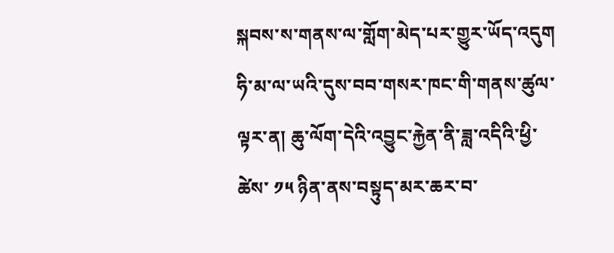སྐབས་ས་གནས་ལ་གློག་མེད་པར་གྱུར་ཡོད་འདུག
ཧི་མ་ལ་ཡའི་དུས་བབ་གསར་ཁང་གི་གནས་ཚུལ་ལྟར་ན། ཆུ་ལོག་དེའི་འབྱུང་རྐྱེན་ནི་ཟླ་འདིའི་ཕྱི་ཚེས་ ༡༥ ཉིན་ནས་བསྟུད་མར་ཆར་བ་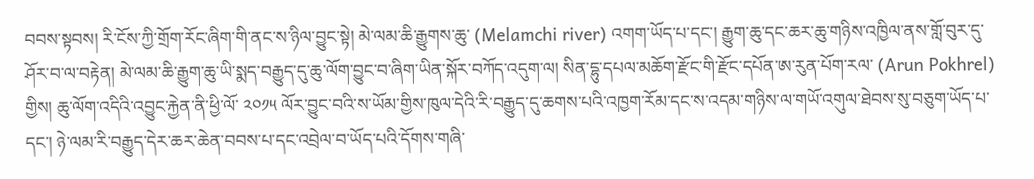བབས་སྟབས། རི་ངོས་ཀྱི་གྲོག་རོང་ཞིག་གི་ནང་ས་ཉིལ་བྱུང་སྟེ། མེ་ལམ་ཆི་རྒྱུགས་ཆུ་ (Melamchi river) འགག་ཡོད་པ་དང་། རྒྱུག་ཆུ་དང་ཆར་ཆུ་གཉིས་འཁྱིལ་ནས་གློ་བུར་དུ་ཤོར་བ་ལ་བརྟེན། མེ་ལམ་ཆི་རྒྱུག་ཆུ་ཡི་སྨད་བརྒྱུད་དུ་ཆུ་ལོག་བྱུང་བ་ཞིག་ཡིན་སྐོར་བཀོད་འདུག་ལ། སིན་དྷུ་དཔལ་མཆོག་རྫོང་གི་རྫོང་དཔོན་ཨ་རུན་པོག་རལ་ (Arun Pokhrel) གྱིས། ཆུ་ལོག་འདིའི་འབྱུང་རྐྱེན་ནི་ཕྱི་ལོ་ ༢༠༡༥ ལོར་བྱུང་བའི་ས་ཡོམ་གྱིས་ཁུལ་དེའི་རི་བརྒྱུད་དུ་ཆགས་པའི་འཁྱག་རོམ་དང་ས་འདམ་གཉིས་ལ་གཡོ་འགུལ་ཐེབས་སུ་བཅུག་ཡོད་པ་དང་། ཉེ་ལམ་རི་བརྒྱུད་དེར་ཆར་ཆེན་བབས་པ་དང་འབྲེལ་བ་ཡོད་པའི་དོགས་གཞི་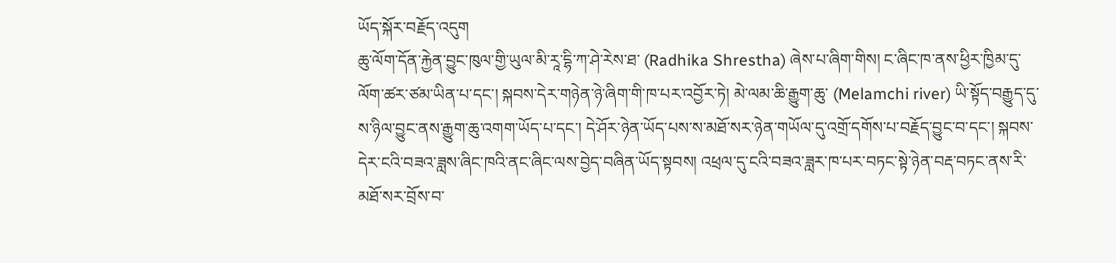ཡོད་སྐོར་བརྗོད་འདུག
ཆུ་ལོག་དོན་རྐྱེན་བྱུང་ཁུལ་གྱི་ཡུལ་མི་རཱ་དྷི་ཀ་ཤེ་རེས་ཐ་ (Radhika Shrestha) ཞེས་པ་ཞིག་གིས། ང་ཞིང་ཁ་ནས་ཕྱིར་ཁྱིམ་དུ་ལོག་ཚར་ཙམ་ཡིན་པ་དང་། སྐབས་དེར་གཉེན་ཉེ་ཞིག་གི་ཁ་པར་འབྱོར་ཏེ། མེ་ལམ་ཆི་རྒྱུག་ཆུ་ (Melamchi river) ཡི་སྟོད་བརྒྱུད་དུ་ས་ཉིལ་བྱུང་ནས་རྒྱུག་ཆུ་འགག་ཡོད་པ་དང་། དེ་ཤོར་ཉེན་ཡོད་པས་ས་མཐོ་སར་ཉེན་གཡོལ་དུ་འགྲོ་དགོས་པ་བརྗོད་བྱུང་བ་དང་། སྐབས་དེར་ངའི་བཟའ་ཟླས་ཞིང་ཁའི་ནང་ཞིང་ལས་བྱེད་བཞིན་ཡོད་སྟབས། འཕྲལ་དུ་ངའི་བཟའ་ཟླར་ཁ་པར་བཏང་སྟེ་ཉེན་བརྡ་བཏང་ནས་རི་མཐོ་སར་བྲོས་བ་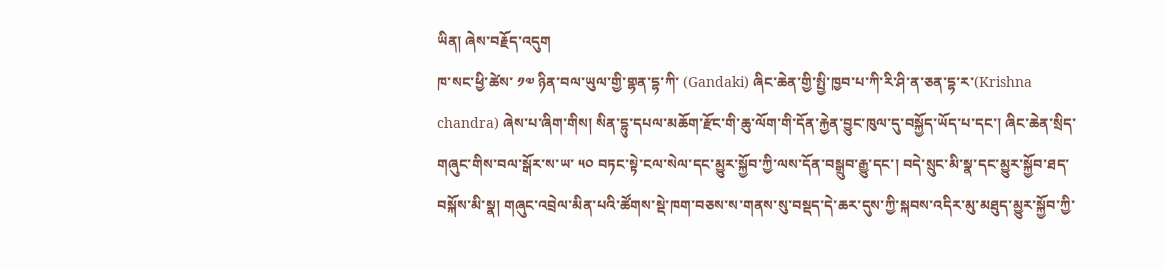ཡིན། ཞེས་བརྗོད་འདུག
ཁ་སང་ཕྱི་ཚེས་ ༡༧ ཉིན་བལ་ཡུལ་གྱི་གྷན་དྷ་ཀི་ (Gandaki) ཞིང་ཆེན་གྱི་སྤྱི་ཁྱབ་པ་ཀི་རི་ཤི་ན་ཅན་དྷ་ར་(Krishna chandra) ཞེས་པ་ཞིག་གིས། སིན་དྷུ་དཔལ་མཆོག་རྫོང་གི་ཆུ་ལོག་གི་དོན་རྐྱེན་བྱུང་ཁུལ་དུ་བསྐྱོད་ཡོད་པ་དང་། ཞིང་ཆེན་སྲིད་གཞུང་གིས་བལ་སྒོར་ས་ཡ་ ༥༠ བཏང་སྟེ་ངལ་སེལ་དང་མྱུར་སྐྱོབ་ཀྱི་ལས་དོན་བསྒྲུབ་རྒྱུ་དང་། བདེ་སྲུང་མི་སྣ་དང་མྱུར་སྐྱོབ་ཐད་བསྐོས་མི་སྣ། གཞུང་འབྲེལ་མིན་པའི་ཚོགས་སྡེ་ཁག་བཅས་ས་གནས་སུ་བསྡད་དེ་ཆར་དུས་ཀྱི་སྐབས་འདིར་མུ་མཐུད་མྱུར་སྐྱོབ་ཀྱི་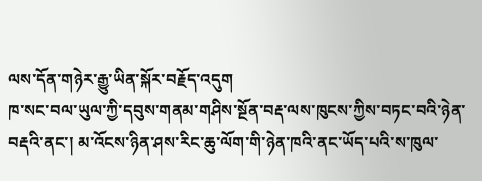ལས་དོན་གཉེར་རྒྱུ་ཡིན་སྐོར་བརྗོད་འདུག
ཁ་སང་བལ་ཡུལ་ཀྱི་དབུས་གནམ་གཤིས་སྔོན་བརྡ་ལས་ཁུངས་ཀྱིས་བཏང་བའི་ཉེན་བརྡའི་ནང་། མ་འོངས་ཉིན་ཤས་རིང་ཆུ་ལོག་གི་ཉེན་ཁའི་ནང་ཡོད་པའི་ས་ཁུལ་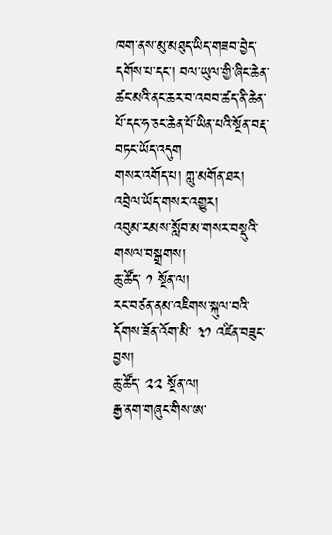ཁག་ནས་མུ་མཐུད་ཡིད་གཟབ་བྱེད་དགོས་པ་དང་། བལ་ཡུལ་གྱི་ཞིང་ཆེན་ཚང་མའི་ནང་ཆར་བ་འབབ་ཚད་ནི་ཆེན་པོ་དང་ཧ་ཅང་ཆེན་པོ་ཡིན་པའི་སྔོན་བརྡ་བཏང་ཡོད་འདུག
གསར་འགོད་པ། ཀླུ་མགོན་ཐར།
འབྲེལ་ཡོད་གསར་འགྱུར།
འབུམ་རམས་སློབ་མ་གསར་བསྡུའི་གསལ་བསྒྲགས།
ཆུ་ཚོད་ ༡ སྔོན་ལ།
རང་བཙན་ནམ་འཇིགས་སྐུལ་བའི་དོགས་ཟོན་འོག་མི་ ༣༡ འཛིན་བཟུང་བྱས།
ཆུ་ཚོད་ ༢༢ སྔོན་ལ།
རྒྱ་ནག་གཞུང་གིས་ཨ་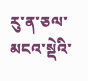རུ་ན་ཅལ་མངའ་སྡེའི་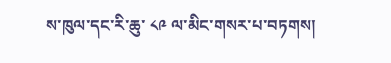ས་ཁུལ་དང་རི་ཆུ་ ༨༩ ལ་མིང་གསར་པ་བཏགས།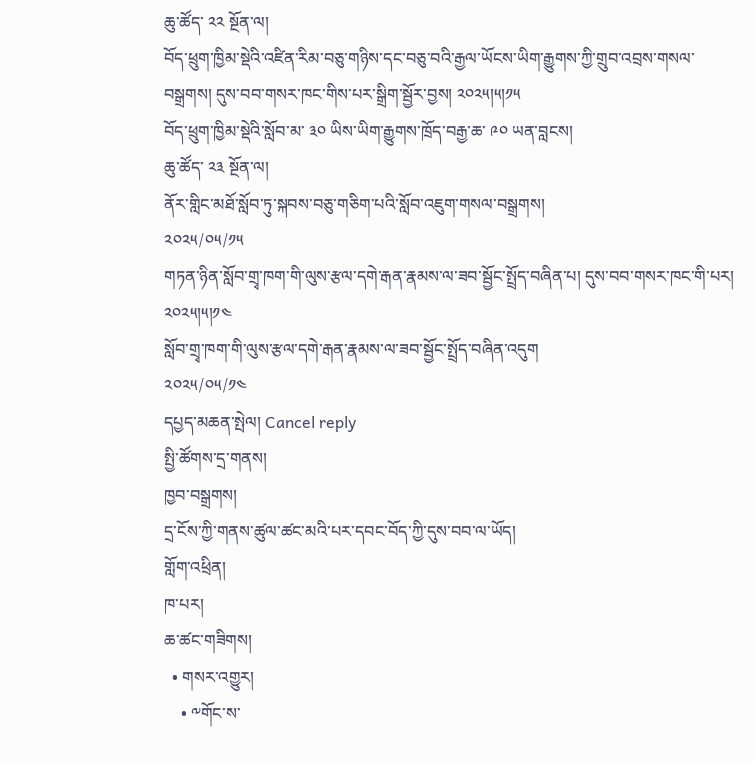ཆུ་ཚོད་ ༢༢ སྔོན་ལ།
བོད་ཕྲུག་ཁྱིམ་སྡེའི་འཛིན་རིམ་བཅུ་གཉིས་དང་བཅུ་བའི་རྒྱལ་ཡོངས་ཡིག་རྒྱུགས་ཀྱི་གྲུབ་འབྲས་གསལ་བསྒྲགས། དུས་བབ་གསར་ཁང་གིས་པར་སྒྲིག་སྦྱོར་བྱས། ༢༠༢༥།༥།༡༥
བོད་ཕྲུག་ཁྱིམ་སྡེའི་སློབ་མ་ ༣༠ ཡིས་ཡིག་རྒྱུགས་ཁྲོད་བརྒྱ་ཆ་ ༩༠ ཡན་བླངས།
ཆུ་ཚོད་ ༢༣ སྔོན་ལ།
ནོར་གླིང་མཐོ་སློབ་ཏུ་སྐབས་བཅུ་གཅིག་པའི་སློབ་འཇུག་གསལ་བསྒྲགས།
༢༠༢༥/༠༥/༡༥
གཏན་ཉིན་སློབ་གྲྭ་ཁག་གི་ལུས་རྩལ་དགེ་རྒན་རྣམས་ལ་ཟབ་སྦྱོང་སྤྲོད་བཞིན་པ། དུས་བབ་གསར་ཁང་གི་པར། ༢༠༢༥།༥།༡༤
སློབ་གྲྭ་ཁག་གི་ལུས་རྩལ་དགེ་རྒན་རྣམས་ལ་ཟབ་སྦྱོང་སྤྲོད་བཞིན་འདུག
༢༠༢༥/༠༥/༡༤
དཔྱད་མཆན་སྤེལ། Cancel reply
སྤྱི་ཚོགས་དྲ་གནས།
ཁྱབ་བསྒྲགས།
དྲ་ངོས་ཀྱི་གནས་ཚུལ་ཚང་མའི་པར་དབང་བོད་ཀྱི་དུས་བབ་ལ་ཡོད།
གློག་འཕྲིན།
ཁ་པར།
ཆ་ཚང་གཟིགས།
  • གསར་འགྱུར།
    • ༸གོང་ས་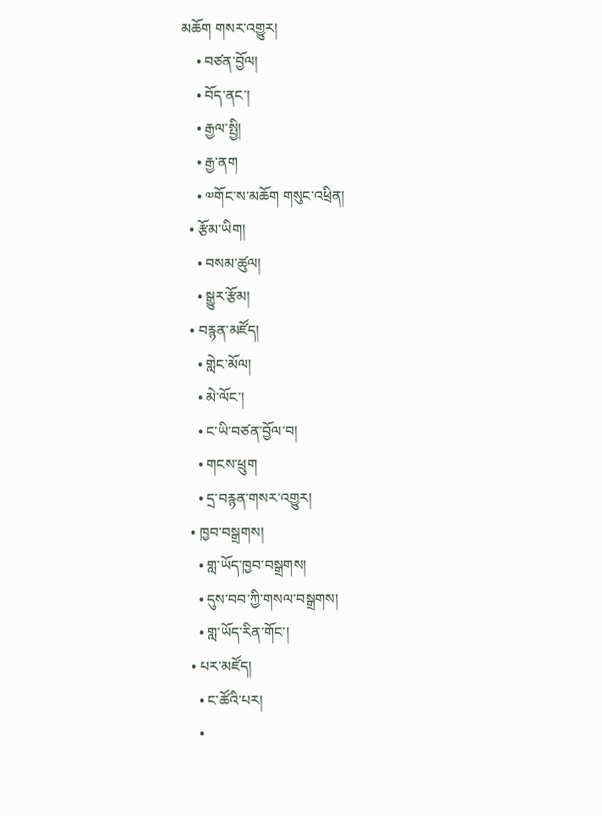མཆོག གསར་འགྱུར།
    • བཙན་བྱོལ།
    • བོད་ནང་།
    • རྒྱལ་སྤྱི།
    • རྒྱ་ནག
    • ༧གོང་ས་མཆོག གསུང་འཕྲིན།
  • རྩོམ་ཡིག།
    • བསམ་ཚུལ།
    • སྒྱུར་རྩོམ།
  • བརྙན་མཛོད།
    • གླེང་མོལ།
    • མེ་ལོང་།
    • ང་ཡི་བཙན་བྱོལ་བ།
    • གངས་ཕྲུག
    • དྲ་བརྙན་གསར་འགྱུར།
  • ཁྱབ་བསྒྲགས།
    • གླ་ཡོད་ཁྱབ་བསྒྲགས།
    • དུས་བབ་ཀྱི་གསལ་བསྒྲགས།
    • གླ་ཡོད་རིན་གོང་།
  • པར་མཛོད།
    • ང་ཚོའི་པར།
    •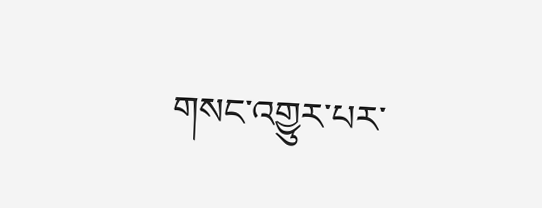གསང་འགྱུར་པར་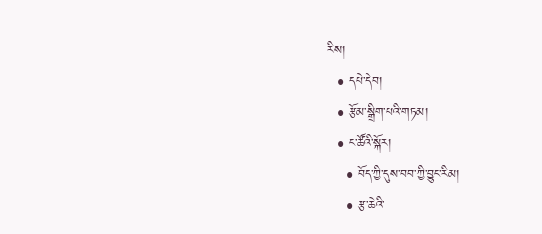རིས།
  • དཔེ་དེབ།
  • རྩོམ་སྒྲིག་པའི་གཏམ།
  • ང་ཚོའི་སྐོར།
    • བོད་ཀྱི་དུས་བབ་ཀྱི་བྱུང་རིམ།
    • རྩ་ཆེའི་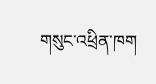གསུང་འཕྲིན་ཁག